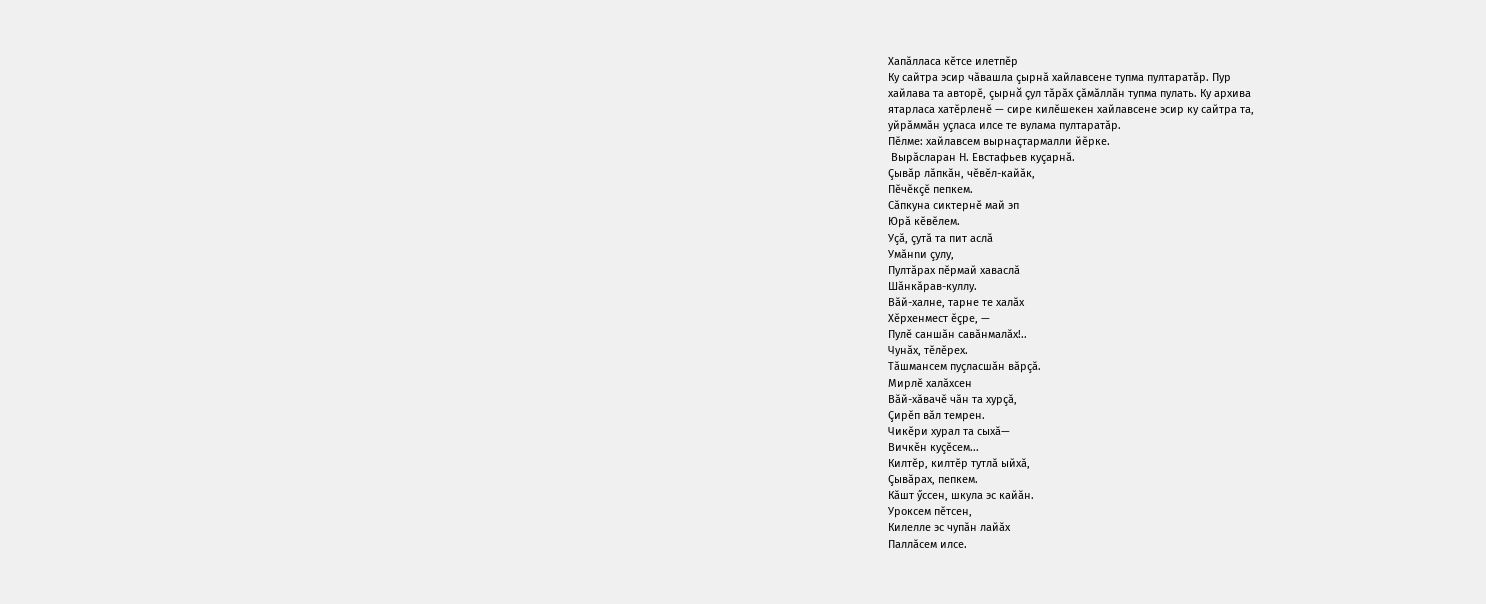Хапăлласа кĕтсе илетпĕр
Ку сайтра эсир чăвашла çырнă хайлавсене тупма пултаратăр. Пур
хайлава та авторĕ, çырнă çул тăрăх çăмăллăн тупма пулать. Ку архива
ятарласа хатĕрленĕ — сире килĕшекен хайлавсене эсир ку сайтра та,
уйрăммăн уçласа илсе те вулама пултаратăр.
Пӗлме: хайлавсем вырнаҫтармалли йӗрке.
 Вырăсларан Н. Евстафьев куçарнă.
Çывăр лăпкăн, чĕвĕл-кайăк,
Пĕчĕкçĕ пепкем.
Сăпкуна сиктернĕ май эп
Юрă кĕвĕлем.
Уçă, çутă та пит аслă
Умăнnи çулу,
Пултăрах пĕрмай хаваслă
Шăнкăрав-куллу.
Вăй-халне, тарне те халăх
Хĕрхенмест ĕçре, —
Пулĕ саншăн савăнмалăх!..
Чунăх, тĕлĕрех.
Тăшмансем пуçласшăн вăрçă.
Мирлĕ халăхсен
Вăй-хăвачĕ чăн та хурçă,
Çирĕп вăл темрен.
Чикĕри хурал та сыхă—
Вичкĕн куçĕсем...
Килтĕр, килтĕр тутлă ыйхă,
Çывăрах, пепкем.
Кăшт ӳссен, шкула эс кайăн.
Уроксем пĕтсен,
Килелле эс чупăн лайăх
Паллăсем илсе.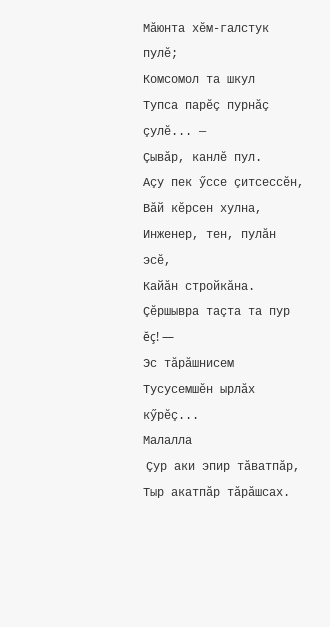Мăюнта хĕм-галстук пулĕ;
Комсомол та шкул
Тупса парĕç пурнăç çулĕ... —
Çывăр, канлĕ пул.
Аçу пек ӳссе çитсессĕн,
Вăй кĕрсен хулна,
Инженер, тен, пулăн эсĕ,
Кайăн стройкăна.
Çĕршывра таçта та пур ĕç! —
Эс тăрăшнисем
Тусусемшĕн ырлăх кӳрĕç...
Малалла
 Çур аки эпир тăватпăр,
Тыр акатпăр тăрăшсах.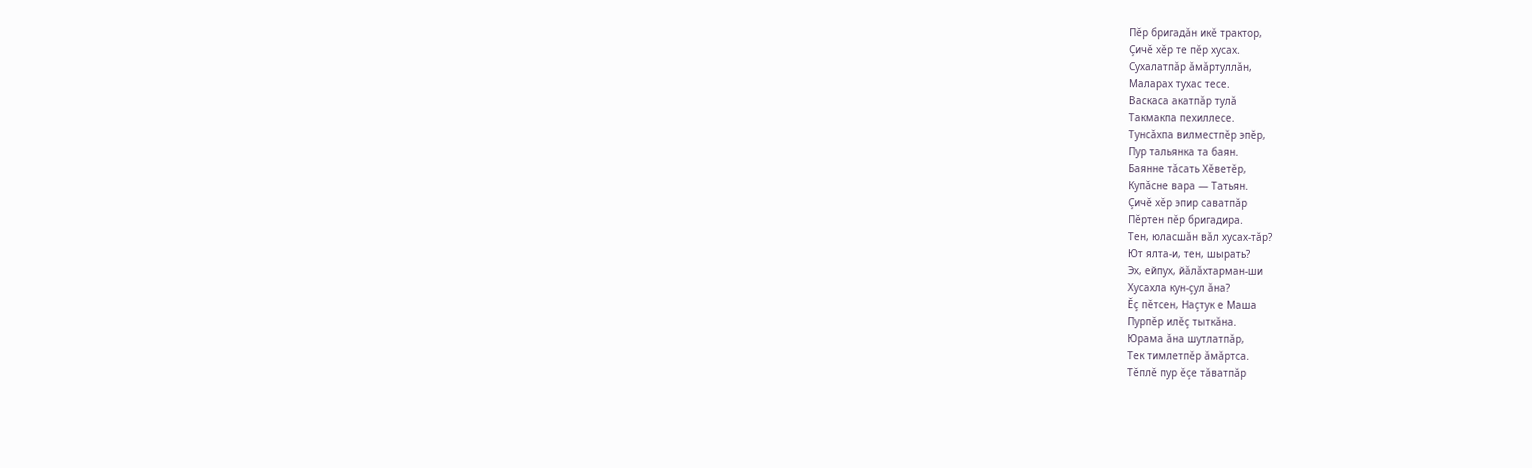Пĕр бригадăн икĕ трактор,
Çичĕ хĕр те пĕр хусах.
Сухалатпăр ăмăртуллăн,
Маларах тухас тесе.
Васкаса акатпăр тулă
Такмакпа пехиллесе.
Тунсăхпа вилместпĕр эпĕр,
Пур тальянка та баян.
Баянне тăсать Хĕветĕр,
Купăсне вара — Татьян.
Çичĕ хĕр эпир саватпăр
Пĕртен пĕр бригадира.
Тен, юласшăн вăл хусах-тăр?
Ют ялта-и, тен, шырать?
Эх, ейпух, йăлăхтарман-ши
Хусахла кун-çул ăна?
Ĕç пĕтсен, Наçтук е Маша
Пурпĕр илĕç тыткăна.
Юрама ăна шутлатпăр,
Тек тимлетпĕр ăмăртса.
Тĕплĕ пур ĕçе тăватпăр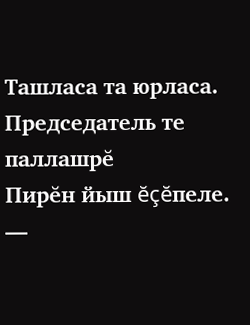Ташласа та юрласа.
Председатель те паллашрĕ
Пирĕн йыш ĕçĕпеле.
—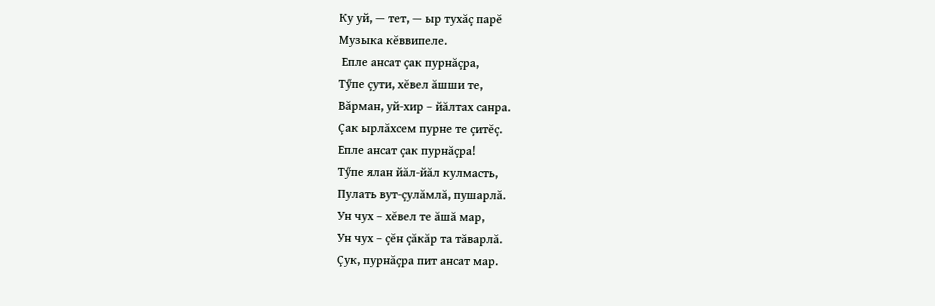Ку уй, — тет, — ыр тухăç парĕ
Музыка кĕввипеле.
 Епле ансат çак пурнăçра,
Тӳпе çути, хĕвел ăшши те,
Вăрман, уй-хир – йăлтах санра.
Çак ырлăхсем пурне те çитĕç.
Епле ансат çак пурнăçра!
Тӳпе ялан йăл-йăл кулмасть,
Пулать вут-çулăмлă, пушарлă.
Ун чух – хĕвел те ăшă мар,
Ун чух – çĕн çăкăр та тăварлă.
Çук, пурнăçра пит ансат мар.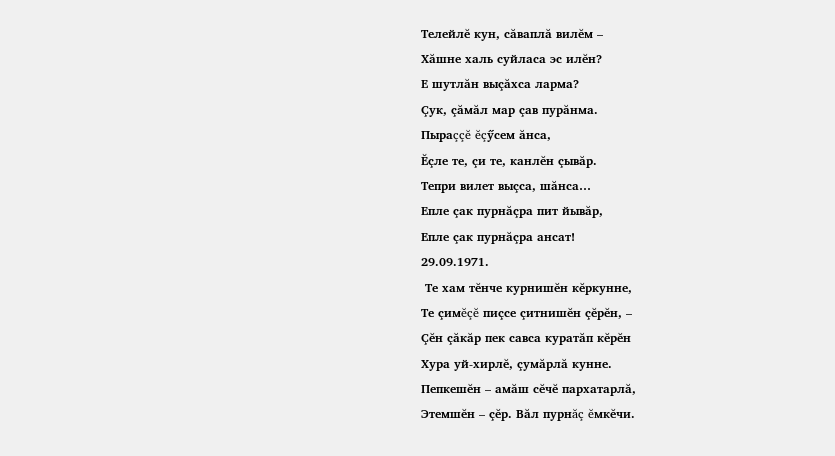Телейлĕ кун, сăваплă вилĕм –
Хăшне халь суйласа эс илĕн?
Е шутлăн выçăхса ларма?
Çук, çăмăл мар çав пурăнма.
Пыраççĕ ĕçӳсем ăнса,
Ĕçле те, çи те, канлĕн çывăр.
Тепри вилет выçса, шăнса…
Епле çак пурнăçра пит йывăр,
Епле çак пурнăçра ансат!
29.09.1971.
 Те хам тĕнче курнишĕн кĕркунне,
Те çимĕçĕ пиçсе çитнишĕн çĕрĕн, –
Çĕн çăкăр пек савса куратăп кĕрĕн
Хура уй-хирлĕ, çумăрлă кунне.
Пепкешĕн – амăш сĕчĕ пархатарлă,
Этемшĕн – çĕр. Вăл пурнăç ĕмкĕчи.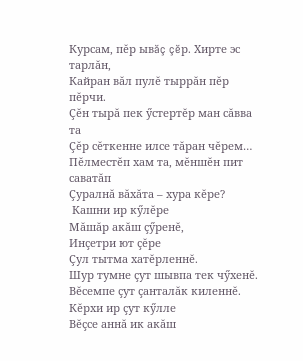Курсам, пĕр ывăç çĕр. Хирте эс тарлăн,
Кайран вăл пулĕ тыррăн пĕр пĕрчи.
Çĕн тырă пек ӳстертĕр ман сăвва та
Çĕр сĕткенне илсе тăран чĕрем…
Пĕлместĕп хам та, мĕншĕн пит саватăп
Çуралнă вăхăта – хура кĕре?
 Кашни ир кӳлĕре
Мăшăр акăш çӳренĕ,
Инçетри ют çĕре
Çул тытма хатĕрленнĕ.
Шур тумне çут шывпа тек чӳхенĕ.
Вĕсемпе çут çанталăк киленнĕ.
Кĕрхи ир çут кӳлле
Вĕçсе аннă ик акăш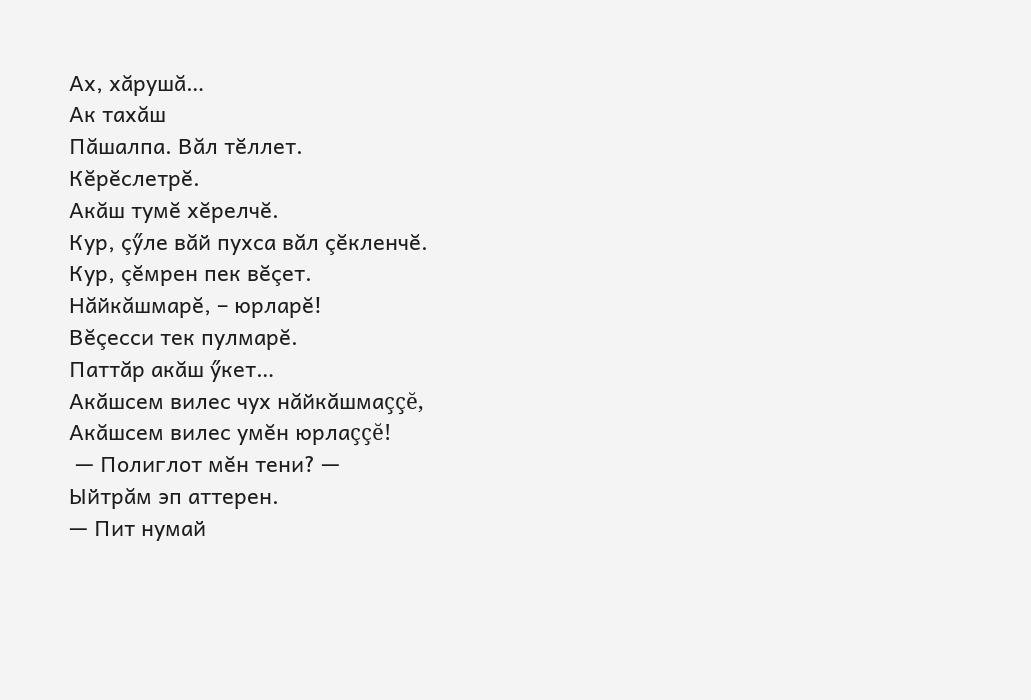Ах, хăрушă…
Ак тахăш
Пăшалпа. Вăл тĕллет.
Кĕрĕслетрĕ.
Акăш тумĕ хĕрелчĕ.
Кур, çӳле вăй пухса вăл çĕкленчĕ.
Кур, çĕмрен пек вĕçет.
Нăйкăшмарĕ, – юрларĕ!
Вĕçесси тек пулмарĕ.
Паттăр акăш ӳкет…
Акăшсем вилес чух нăйкăшмаççĕ,
Акăшсем вилес умĕн юрлаççĕ!
 — Полиглот мĕн тени? —
Ыйтрăм эп аттерен.
— Пит нумай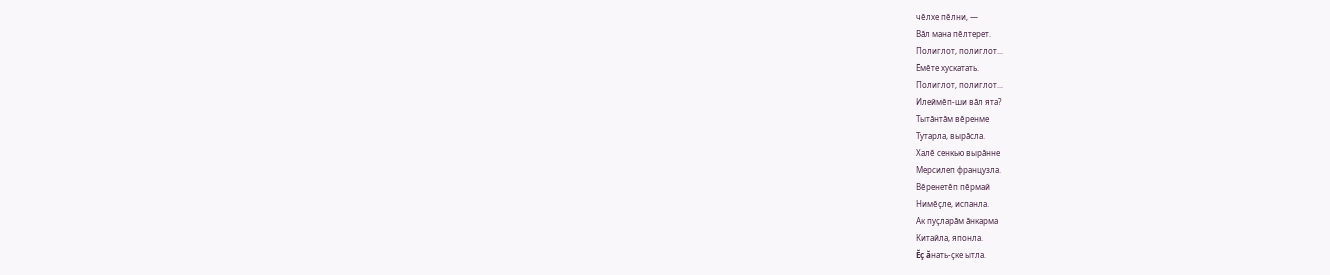чĕлхе пĕлни, —
Вăл мана пĕлтерет.
Полиглот, полиглот...
Ĕмĕте хускатать.
Полиглот, полиглот...
Илеймĕп-ши вăл ята?
Тытăнтăм вĕренме
Тутарла, вырăсла.
Халĕ сенкью вырăнне
Мерсилеп французла.
Вĕренетĕп пĕрмай
Нимĕçле, испанла.
Ак пуçларăм ăнкарма
Китайла, японла.
Ĕç ăнать-çке ытла.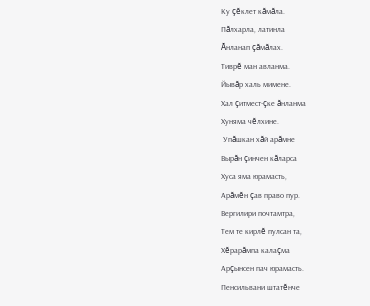Ку çĕклет кăмăла.
Пăлхарла, латинла
Ăнланап çăмăлах.
Тиврĕ ман авланма.
Йывăр халь мимене.
Хал çитмест-çке ăнланма
Хуняма чĕлхине.
 Упăшкан хăй арăмне
Вырăн çинчен кăларса
Хуса яма юрамасть,
Арăмĕн çав право пур.
Вергилири почтамтра,
Тем те кирлĕ пулсан та,
Хĕрарăмпа калаçма
Арçынсен пач юрамасть.
Пенсильвани штатĕнче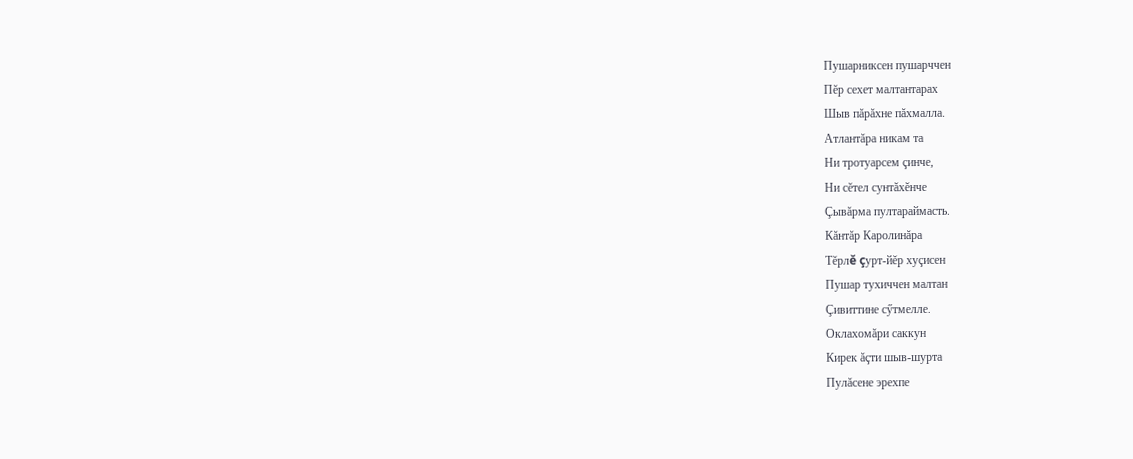Пушарниксен пушарччен
Пĕр сехет малтантарах
Шыв пăрăхне пăхмалла.
Атлантăра никам та
Ни тротуарсем çинче,
Ни сĕтел сунтăхĕнче
Çывăрма пултараймасть.
Кăнтăр Каролинăра
Тĕрлĕ çурт-йĕр хуçисен
Пушар тухиччен малтан
Çивиттине сӳтмелле.
Оклахомăри саккун
Кирек ăçти шыв-шурта
Пулăсене эрехпе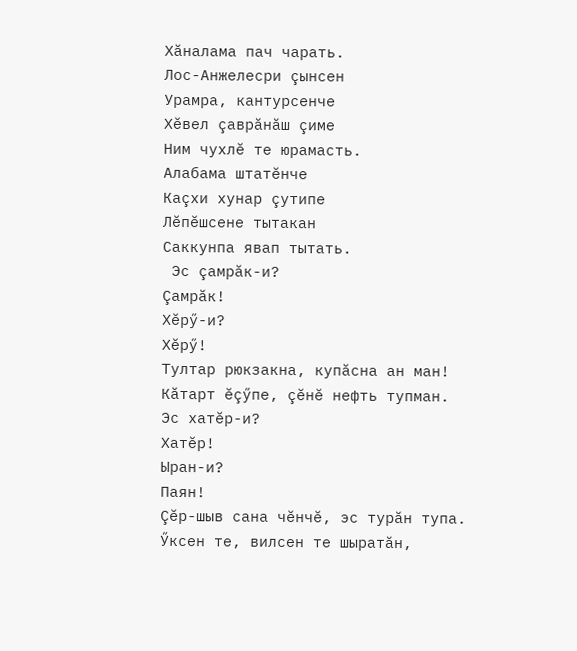Хăналама пач чарать.
Лос-Анжелесри çынсен
Урамра, кантурсенче
Хĕвел çаврăнăш çиме
Ним чухлĕ те юрамасть.
Алабама штатĕнче
Каçхи хунар çутипе
Лĕпĕшсене тытакан
Саккунпа явап тытать.
 Эс çамрăк-и?
Çамрăк!
Хĕрӳ-и?
Хĕрӳ!
Тултар рюкзакна, купăсна ан ман!
Кăтарт ĕçӳпе, çĕнĕ нефть тупман.
Эс хатĕр-и?
Хатĕр!
Ыран-и?
Паян!
Çĕр-шыв сана чĕнчĕ, эс турăн тупа.
Ӳксен те, вилсен те шыратăн,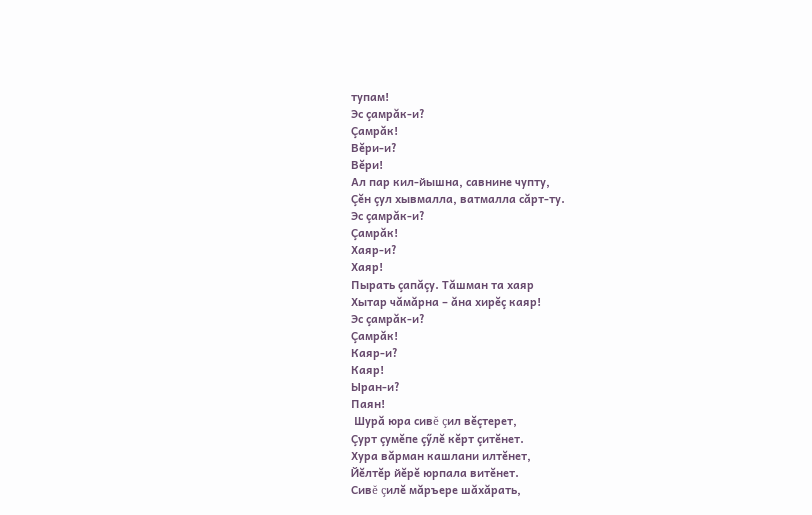тупам!
Эс çамрăк-и?
Çамрăк!
Вĕри-и?
Вĕри!
Ал пар кил-йышна, савнине чупту,
Çĕн çул хывмалла, ватмалла сăрт-ту.
Эс çамрăк-и?
Çамрăк!
Хаяр-и?
Хаяр!
Пырать çапăçу. Тăшман та хаяр
Хытар чăмăрна – ăна хирĕç каяр!
Эс çамрăк-и?
Çамрăк!
Каяр-и?
Каяр!
Ыран-и?
Паян!
 Шурă юра сивĕ çил вĕçтерет,
Çурт çумĕпе çӳлĕ кĕрт çитĕнет.
Хура вăрман кашлани илтĕнет,
Йĕлтĕр йĕрĕ юрпала витĕнет.
Сивĕ çилĕ мăръере шăхăрать,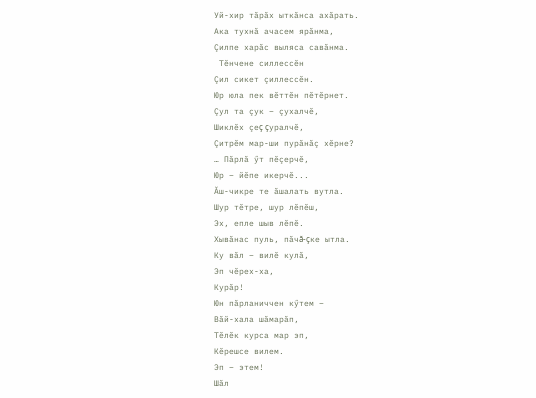Уй-хир тăрăх ыткăнса ахăрать.
Ака тухнă ачасем ярăнма,
Çилпе харăс выляса савăнма.
 Тĕнчене силлессĕн
Çил сикет çиллессĕн.
Юр юла пек вĕттĕн пĕтĕрнет.
Çул та çук – çухалчĕ,
Шиклĕх çеç çуралчĕ,
Çитрĕм мар-ши пурăнăç хĕрне?
… Пăрлă ӳт пĕçерчĕ,
Юр – йĕпе икерчĕ...
Ăш-чикре те ăшалать вутла.
Шур тĕтре, шур лĕпĕш,
Эх, епле шыв лĕпĕ.
Хывăнас пуль, пăчă-çке ытла.
Ку вăл – вилĕ кулă,
Эп чĕрех-ха,
Курăр!
Юн пăрланиччен кӳтем –
Вăй-хала шăмарăп,
Тĕлĕк курса мар эп,
Кĕрешсе вилем.
Эп – этем!
Шăл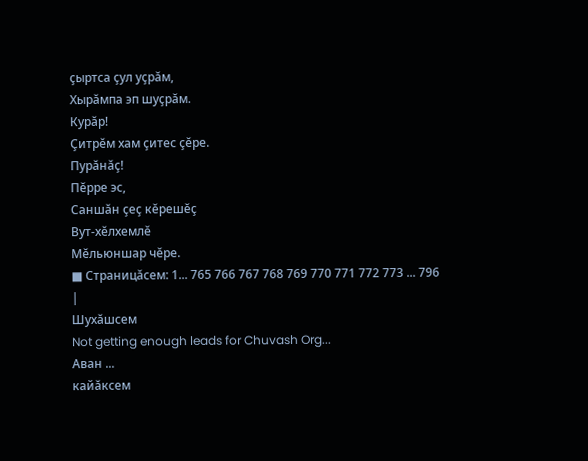çыртса çул уçрăм,
Хырăмпа эп шуçрăм.
Курăр!
Çитрĕм хам çитес çĕре.
Пурăнăç!
Пĕрре эс,
Саншăн çеç кĕрешĕç
Вут-хĕлхемлĕ
Мĕльюншар чĕре.
■ Страницăсем: 1... 765 766 767 768 769 770 771 772 773 ... 796
|
Шухăшсем
Not getting enough leads for Chuvash Org...
Аван ...
кайăксем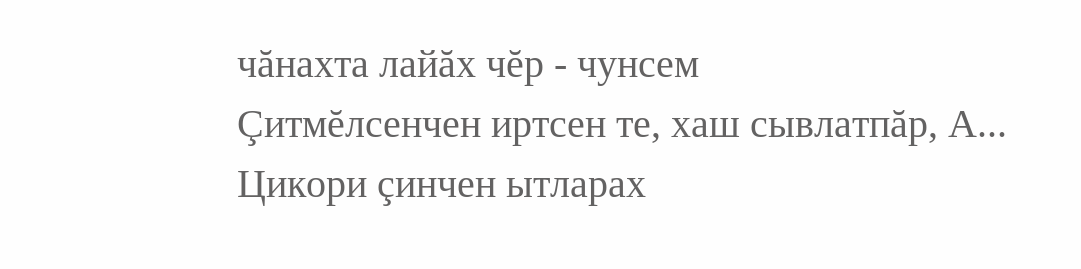чăнахта лайăх чĕр - чунсем
Çитмĕлсенчен иртсен те, хаш сывлатпăр, А...
Цикори çинчен ытларах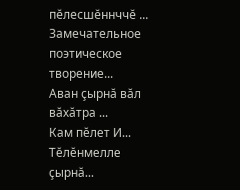пĕлесшĕннччĕ ...
Замечательное поэтическое творение...
Аван çырнă вăл вăхăтра ...
Кам пĕлет И...
Тĕлĕнмелле çырнă...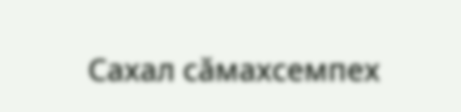Сахал сăмахсемпех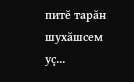питĕ тарăн шухăшсем уç...